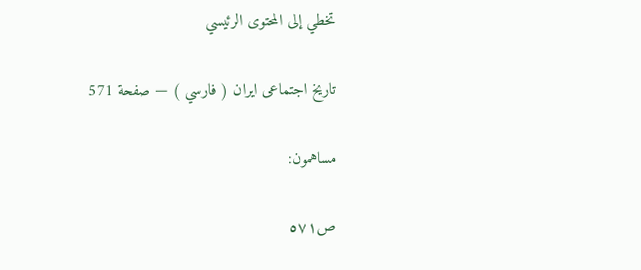تخطي إلى المحتوى الرئيسي

تاريخ اجتماعى ايران ( فارسي ) — صفحة 571

مساهمون:

ص٥٧١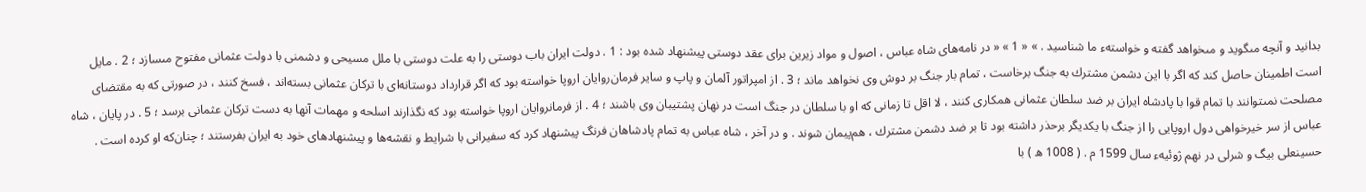بدانيد و آنچه مىگويد و مىخواهد گفته و خواستهء ما شناسيد . » « 1 » « در نامه‌هاى شاه عباس ، اصول و مواد زيرين براى عقد دوستى پيشنهاد شده بود : 1 . دولت ايران باب دوستى را به علت دوستى با ملل مسيحى و دشمنى با دولت عثمانى مفتوح مىسازد ؛ 2 . مايل است اطمينان حاصل كند كه اگر با اين دشمن مشترك به جنگ برخاست ، تمام بار جنگ بر دوش وى نخواهد ماند ؛ 3 . از امپراتور آلمان و پاپ و ساير فرمان‌روايان اروپا خواسته بود كه اگر قرارداد دوستانه‌اى با تركان عثمانى بسته‌اند ، فسخ كنند ، در صورتى كه به مقتضاى مصلحت نمىتوانند با تمام قوا با پادشاه ايران بر ضد سلطان عثمانى همكارى كنند ، لا اقل تا زمانى كه او با سلطان در جنگ است در نهان پشتيبان وى باشند ؛ 4 . از فرمانروايان اروپا خواسته بود كه نگذارند اسلحه و مهمات آنها به دست تركان عثمانى برسد ؛ 5 . در پايان ، شاه عباس از سر خيرخواهى دول اروپايى را از جنگ با يكديگر برحذر داشته بود تا بر ضد دشمن مشترك ، هم‌پيمان شوند . و در آخر ، شاه عباس به تمام پادشاهان فرنگ پيشنهاد كرد كه سفيرانى با شرايط و نقشه‌ها و پيشنهادهاى خود به ايران بفرستند ؛ چنان‌كه او كرده است . حسينعلى بيگ و شرلى در نهم ژوئيهء سال 1599 م . ( 1008 ه ) با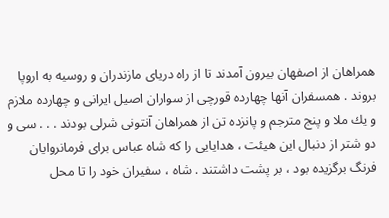همراهان از اصفهان بيرون آمدند تا از راه درياى مازندران و روسيه به اروپا بروند . همسفران آنها چهارده قورچى از سواران اصيل ايرانى و چهارده ملازم و يك ملا و پنج مترجم و پانزده تن از همراهان آنتونى شرلى بودند . . . سى و دو شتر از دنبال اين هيئت ، هدايايى را كه شاه عباس براى فرمانروايان فرنگ برگزيده بود ، بر پشت داشتند . شاه ، سفيران خود را تا محل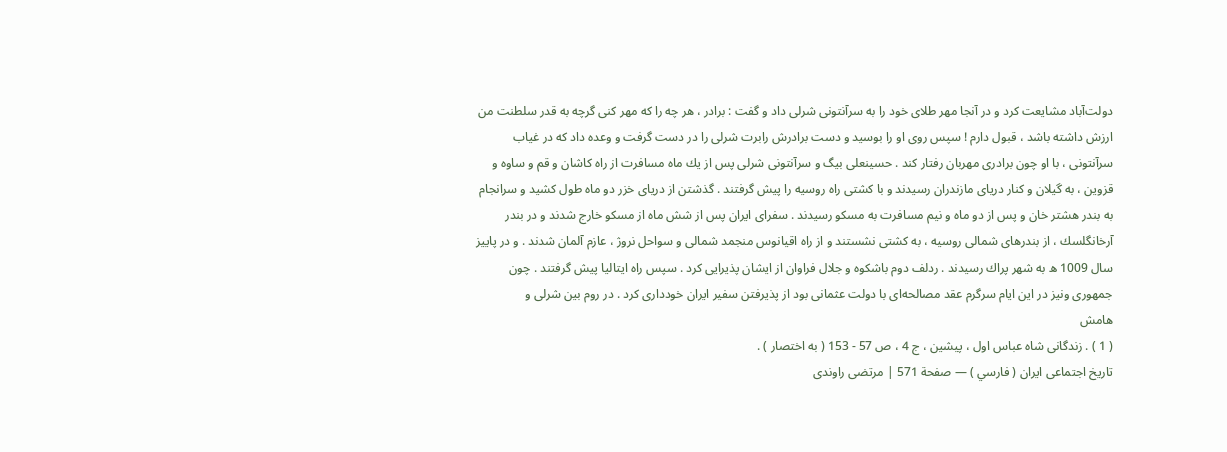دولت‌آباد مشايعت كرد و در آنجا مهر طلاى خود را به سرآنتونى شرلى داد و گفت : برادر ، هر چه را كه مهر كنى گرچه به قدر سلطنت من ارزش داشته باشد ، قبول دارم ! سپس روى او را بوسيد و دست برادرش رابرت شرلى را در دست گرفت و وعده داد كه در غياب سرآنتونى ، با او چون برادرى مهربان رفتار كند . حسينعلى بيگ و سرآنتونى شرلى پس از يك ماه مسافرت از راه كاشان و قم و ساوه و قزوين ، به گيلان و كنار درياى مازندران رسيدند و با كشتى راه روسيه را پيش گرفتند . گذشتن از درياى خزر دو ماه طول كشيد و سرانجام به بندر هشتر خان و پس از دو ماه و نيم مسافرت به مسكو رسيدند . سفراى ايران پس از شش ماه از مسكو خارج شدند و در بندر آرخانگلسك ، از بندرهاى شمالى روسيه ، به كشتى نشستند و از راه اقيانوس منجمد شمالى و سواحل نروژ ، عازم آلمان شدند . و در پاييز سال 1009 ه به شهر پراك رسيدند . ردلف دوم باشكوه و جلال فراوان از ايشان پذيرايى كرد . سپس راه ايتاليا پيش گرفتند . چون جمهورى ونيز در اين ايام سرگرم عقد مصالحه‌اى با دولت عثمانى بود از پذيرفتن سفير ايران خوددارى كرد . در روم بين شرلى و
هامش
( 1 ) . زندگانى شاه عباس اول ، پيشين ، ج 4 ، ص 57 - 153 ( به اختصار ) .
تاريخ اجتماعى ايران ( فارسي ) — صفحة 571 | مرتضى راوندى